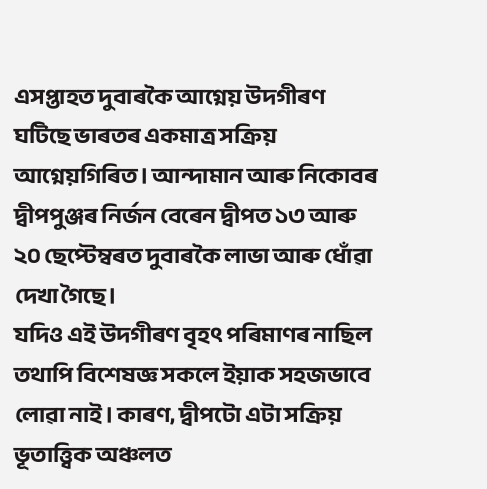এসপ্তাহত দুবাৰকৈ আগ্নেয় উদগীৰণ ঘটিছে ভাৰতৰ একমাত্ৰ সক্ৰিয় আগ্নেয়গিৰিত। আন্দামান আৰু নিকোবৰ দ্বীপপুঞ্জৰ নিৰ্জন বেৰেন দ্বীপত ১৩ আৰু ২০ ছেপ্টেম্বৰত দুবাৰকৈ লাভা আৰু ধোঁৱা দেখা গৈছে।
যদিও এই উদগীৰণ বৃহৎ পৰিমাণৰ নাছিল তথাপি বিশেষজ্ঞ সকলে ইয়াক সহজভাবে লোৱা নাই। কাৰণ, দ্বীপটো এটা সক্ৰিয় ভূতাত্ত্বিক অঞ্চলত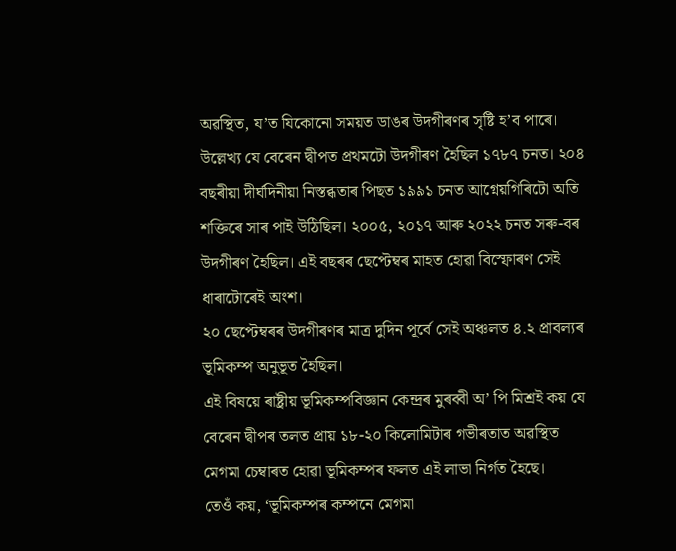অৱস্থিত, য’ত যিকোনো সময়ত ডাঙৰ উদগীৰণৰ সৃষ্টি হ’ব পাৰে।
উল্লেখ্য যে বেৰেন দ্বীপত প্ৰথমটো উদগীৰণ হৈছিল ১৭৮৭ চনত। ২০৪ বছৰীয়া দীৰ্ঘদিনীয়া নিস্তব্ধতাৰ পিছত ১৯৯১ চনত আগ্নেয়গিৰিটো অতি শক্তিৰে সাৰ পাই উঠিছিল। ২০০৫, ২০১৭ আৰু ২০২২ চনত সৰু-বৰ উদগীৰণ হৈছিল। এই বছৰৰ ছেপ্টেম্বৰ মাহত হোৱা বিস্ফোৰণ সেই ধাৰাটোৰেই অংশ।
২০ ছেপ্টেম্বৰৰ উদগীৰণৰ মাত্ৰ দুদিন পূৰ্বে সেই অঞ্চলত ৪.২ প্ৰাবল্যৰ ভূমিকম্প অনুভূত হৈছিল।
এই বিষয়ে ৰাষ্ট্ৰীয় ভূমিকম্পবিজ্ঞান কেন্দ্ৰৰ মুৰব্বী অ’ পি মিশ্ৰই কয় যে বেৰেন দ্বীপৰ তলত প্ৰায় ১৮-২০ কিলোমিটাৰ গভীৰতাত অৱস্থিত মেগমা চেম্বাৰত হোৱা ভূমিকম্পৰ ফলত এই লাভা নিৰ্গত হৈছে।
তেওঁ কয়, ‘ভূমিকম্পৰ কম্পনে মেগমা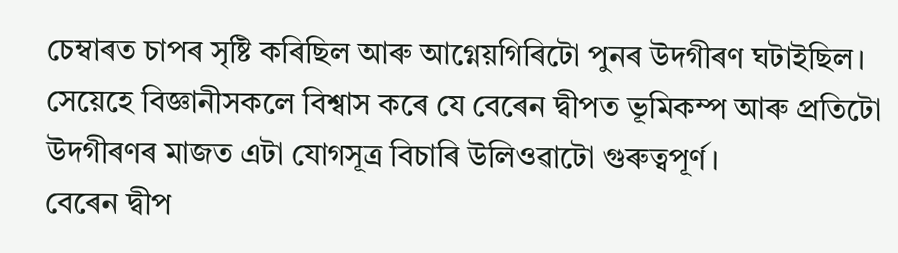চেম্বাৰত চাপৰ সৃষ্টি কৰিছিল আৰু আগ্নেয়গিৰিটো পুনৰ উদগীৰণ ঘটাইছিল। সেয়েহে বিজ্ঞানীসকলে বিশ্বাস কৰে যে বেৰেন দ্বীপত ভূমিকম্প আৰু প্ৰতিটো উদগীৰণৰ মাজত এটা যোগসূত্ৰ বিচাৰি উলিওৱাটো গুৰুত্বপূৰ্ণ।
বেৰেন দ্বীপ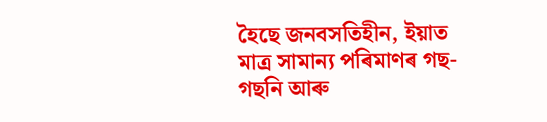হৈছে জনবসতিহীন, ইয়াত মাত্ৰ সামান্য পৰিমাণৰ গছ-গছনি আৰু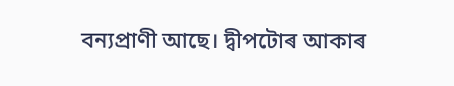বন্যপ্ৰাণী আছে। দ্বীপটোৰ আকাৰ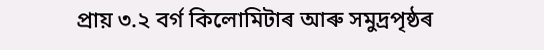প্ৰায় ৩.২ বৰ্গ কিলোমিটাৰ আৰু সমুদ্ৰপৃষ্ঠৰ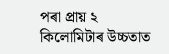পৰা প্ৰায় ২ কিলোমিটাৰ উচ্চতাত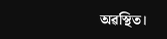অৱস্থিত।